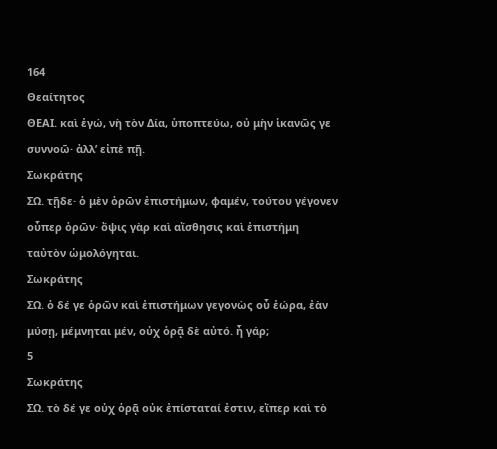164
Θεαίτητος
ΘΕΑΙ. καὶ ἐγώ, νὴ τὸν Δία, ὑποπτεύω, οὐ μὴν ἱκανῶς γε συννοῶ· ἀλλʼ εἰπὲ πῇ.
Σωκράτης
ΣΩ. τῇδε· ὁ μὲν ὁρῶν ἐπιστήμων, φαμέν, τούτου γέγονεν οὗπερ ὁρῶν· ὄψις γὰρ καὶ αἴσθησις καὶ ἐπιστήμη ταὐτὸν ὡμολόγηται.
Σωκράτης
ΣΩ. ὁ δέ γε ὁρῶν καὶ ἐπιστήμων γεγονὼς οὗ ἑώρα, ἐὰν μύσῃ, μέμνηται μέν, οὐχ ὁρᾷ δὲ αὐτό. ἦ γάρ;
5
Σωκράτης
ΣΩ. τὸ δέ γε οὐχ ὁρᾷ οὐκ ἐπίσταταί ἐστιν, εἴπερ καὶ τὸ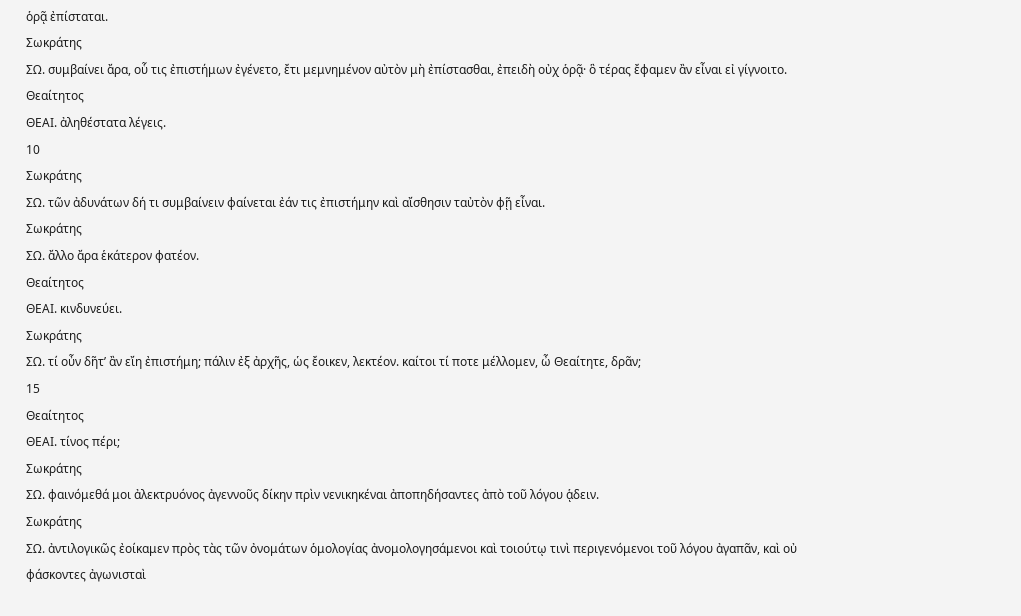ὁρᾷ ἐπίσταται.
Σωκράτης
ΣΩ. συμβαίνει ἄρα, οὗ τις ἐπιστήμων ἐγένετο, ἔτι μεμνημένον αὐτὸν μὴ ἐπίστασθαι, ἐπειδὴ οὐχ ὁρᾷ· ὃ τέρας ἔφαμεν ἂν εἶναι εἰ γίγνοιτο.
Θεαίτητος
ΘΕΑΙ. ἀληθέστατα λέγεις.
10
Σωκράτης
ΣΩ. τῶν ἀδυνάτων δή τι συμβαίνειν φαίνεται ἐάν τις ἐπιστήμην καὶ αἴσθησιν ταὐτὸν φῇ εἶναι.
Σωκράτης
ΣΩ. ἄλλο ἄρα ἑκάτερον φατέον.
Θεαίτητος
ΘΕΑΙ. κινδυνεύει.
Σωκράτης
ΣΩ. τί οὖν δῆτʼ ἂν εἴη ἐπιστήμη; πάλιν ἐξ ἀρχῆς, ὡς ἔοικεν, λεκτέον. καίτοι τί ποτε μέλλομεν, ὦ Θεαίτητε, δρᾶν;
15
Θεαίτητος
ΘΕΑΙ. τίνος πέρι;
Σωκράτης
ΣΩ. φαινόμεθά μοι ἀλεκτρυόνος ἀγεννοῦς δίκην πρὶν νενικηκέναι ἀποπηδήσαντες ἀπὸ τοῦ λόγου ᾁδειν.
Σωκράτης
ΣΩ. ἀντιλογικῶς ἐοίκαμεν πρὸς τὰς τῶν ὀνομάτων ὁμολογίας ἀνομολογησάμενοι καὶ τοιούτῳ τινὶ περιγενόμενοι τοῦ λόγου ἀγαπᾶν, καὶ οὐ φάσκοντες ἀγωνισταὶ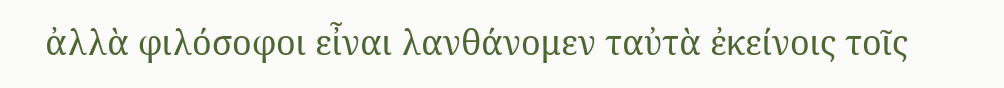ἀλλὰ φιλόσοφοι εἶναι λανθάνομεν ταὐτὰ ἐκείνοις τοῖς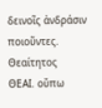δεινοῖς ἀνδράσιν ποιοῦντες.
Θεαίτητος
ΘΕΑΙ. οὔπω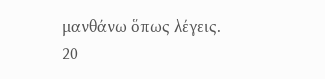μανθάνω ὅπως λέγεις.
20